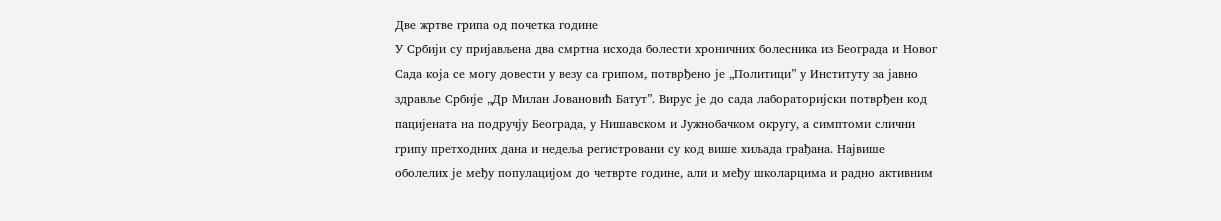Две жртве грипа од почетка године
У Србији су пријављена два смртна исхода болести хроничних болесника из Београда и Новог Сада која се могу довести у везу са грипом, потврђено је „Политици” у Институту за јавно здравље Србије „Др Милан Јовановић Батут”. Вирус је до сада лабораторијски потврђен код пацијената на подручју Београда, у Нишавском и Јужнобачком округу, а симптоми слични грипу претходних дана и недеља регистровани су код више хиљада грађана. Највише оболелих је међу популацијом до четврте године, али и међу школарцима и радно активним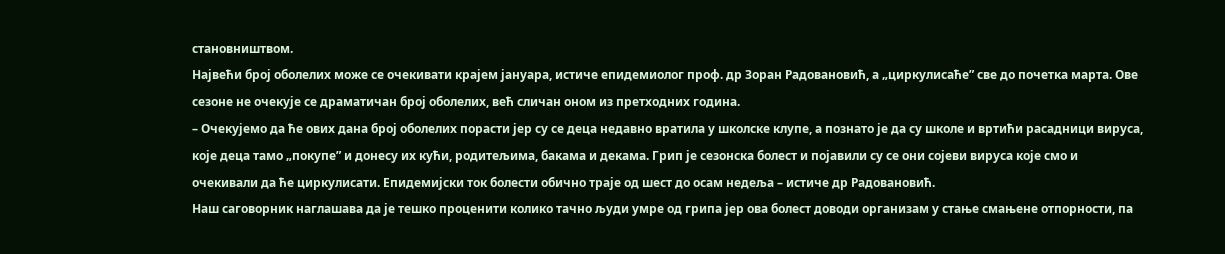становништвом.
Највећи број оболелих може се очекивати крајем јануара, истиче епидемиолог проф. др Зоран Радовановић, а „циркулисаће” све до почетка марта. Ове сезоне не очекује се драматичан број оболелих, већ сличан оном из претходних година.
– Очекујемо да ће ових дана број оболелих порасти јер су се деца недавно вратила у школске клупе, а познато је да су школе и вртићи расадници вируса, које деца тамо „покупе” и донесу их кући, родитељима, бакама и декама. Грип је сезонска болест и појавили су се они сојеви вируса које смо и очекивали да ће циркулисати. Епидемијски ток болести обично траје од шест до осам недеља – истиче др Радовановић.
Наш саговорник наглашава да је тешко проценити колико тачно људи умре од грипа јер ова болест доводи организам у стање смањене отпорности, па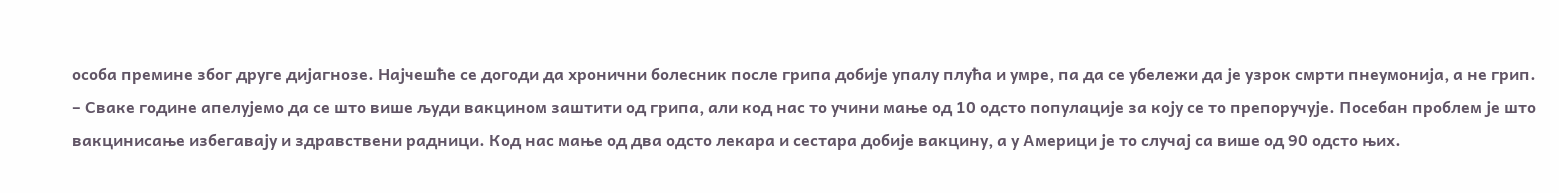особа премине због друге дијагнозе. Најчешће се догоди да хронични болесник после грипа добије упалу плућа и умре, па да се убележи да је узрок смрти пнеумонија, а не грип.
– Сваке године апелујемо да се што више људи вакцином заштити од грипа, али код нас то учини мање од 10 одсто популације за коју се то препоручује. Посебан проблем је што вакцинисање избегавају и здравствени радници. Код нас мање од два одсто лекара и сестара добије вакцину, а у Америци је то случај са више од 90 одсто њих.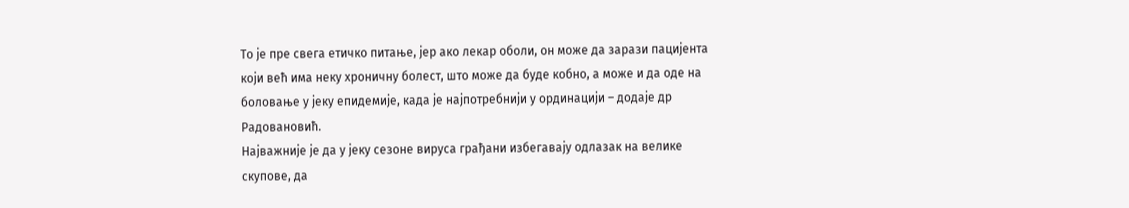То је пре свега етичко питање, јер ако лекар оболи, он може да зарази пацијента који већ има неку хроничну болест, што може да буде кобно, а може и да оде на боловање у јеку епидемије, када је најпотребнији у ординацији – додаје др Радовановић.
Најважније је да у јеку сезоне вируса грађани избегавају одлазак на велике скупове, да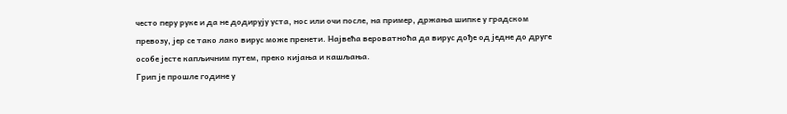често перу руке и да не додирују уста, нос или очи после, на пример, држања шипке у градском превозу, јер се тако лако вирус може пренети. Највећа вероватноћа да вирус дође од једне до друге особе јесте капљичним путем, преко кијања и кашљања.
Грип је прошле године у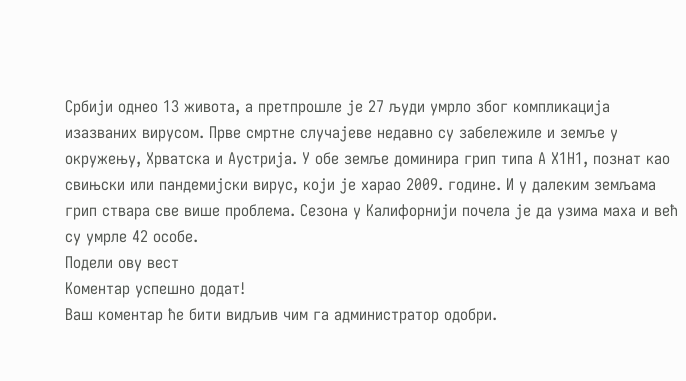Србији однео 13 живота, а претпрошле је 27 људи умрло због компликација изазваних вирусом. Прве смртне случајеве недавно су забележиле и земље у окружењу, Хрватска и Аустрија. У обе земље доминира грип типа А Х1Н1, познат као свињски или пандемијски вирус, који је харао 2009. године. И у далеким земљама грип ствара све више проблема. Сезона у Калифорнији почела је да узима маха и већ су умрле 42 особе.
Подели ову вест
Комeнтар успeшно додат!
Ваш комeнтар ћe бити видљив чим га администратор одобри.